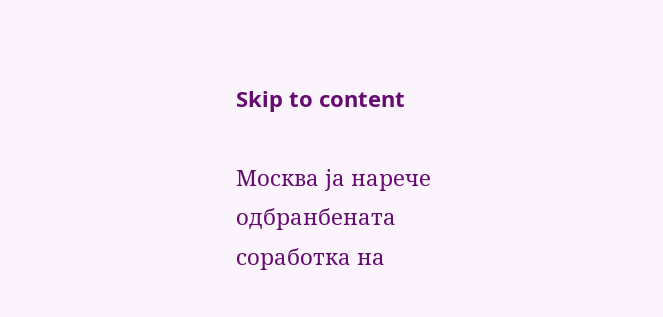Skip to content

Москва ја нарече одбранбената соработка на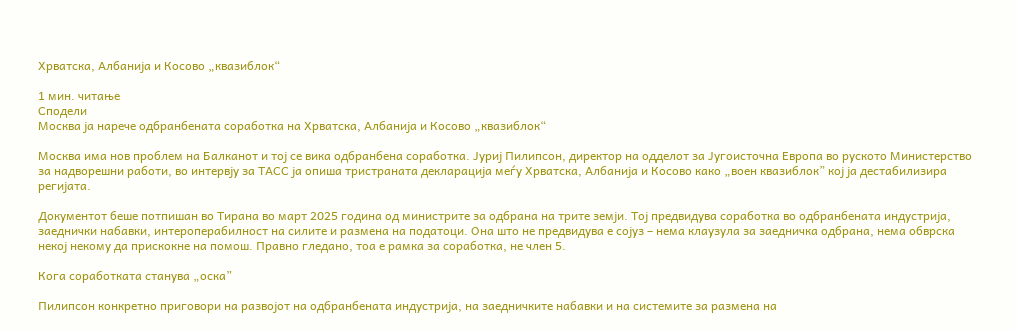Хрватска, Албанија и Косово „квазиблок“

1 мин. читање
Сподели
Москва ја нарече одбранбената соработка на Хрватска, Албанија и Косово „квазиблок“

Москва има нов проблем на Балканот и тој се вика одбранбена соработка. Јуриј Пилипсон, директор на одделот за Југоисточна Европа во руското Министерство за надворешни работи, во интервју за ТАСС ја опиша тристраната декларација меѓу Хрватска, Албанија и Косово како „воен квазиблок” кој ја дестабилизира регијата.

Документот беше потпишан во Тирана во март 2025 година од министрите за одбрана на трите земји. Тој предвидува соработка во одбранбената индустрија, заеднички набавки, интероперабилност на силите и размена на податоци. Она што не предвидува е сојуз – нема клаузула за заедничка одбрана, нема обврска некој некому да прискокне на помош. Правно гледано, тоа е рамка за соработка, не член 5.

Кога соработката станува „оска”

Пилипсон конкретно приговори на развојот на одбранбената индустрија, на заедничките набавки и на системите за размена на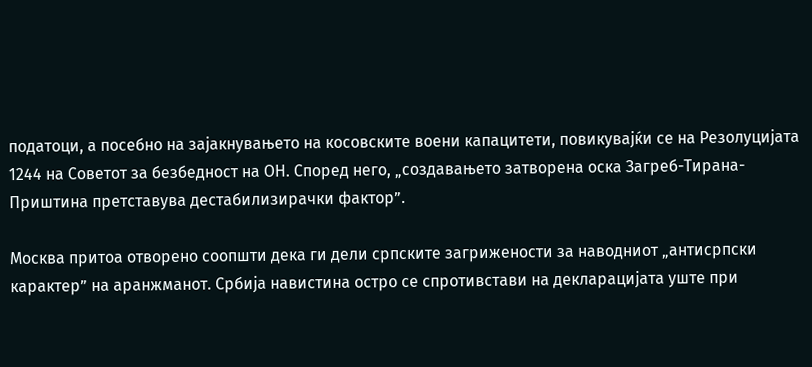податоци, а посебно на зајакнувањето на косовските воени капацитети, повикувајќи се на Резолуцијата 1244 на Советот за безбедност на ОН. Според него, „создавањето затворена оска Загреб-Тирана-Приштина претставува дестабилизирачки фактор”.

Москва притоа отворено соопшти дека ги дели српските загрижености за наводниот „антисрпски карактер” на аранжманот. Србија навистина остро се спротивстави на декларацијата уште при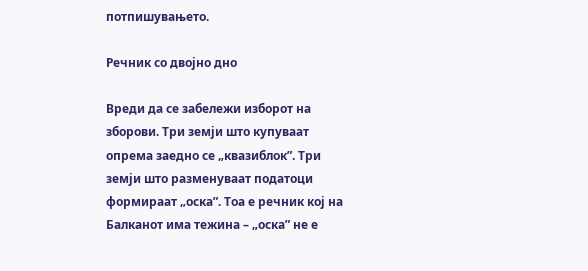потпишувањето.

Речник со двојно дно

Вреди да се забележи изборот на зборови. Три земји што купуваат опрема заедно се „квазиблок”. Три земји што разменуваат податоци формираат „оска”. Тоа е речник кој на Балканот има тежина – „оска” не е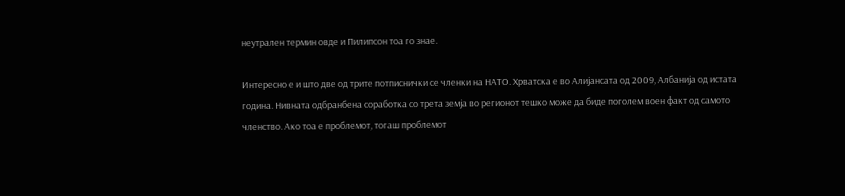неутрален термин овде и Пилипсон тоа го знае.

Интересно е и што две од трите потписнички се членки на НАТО. Хрватска е во Алијансата од 2009, Албанија од истата година. Нивната одбранбена соработка со трета земја во регионот тешко може да биде поголем воен факт од самото членство. Ако тоа е проблемот, тогаш проблемот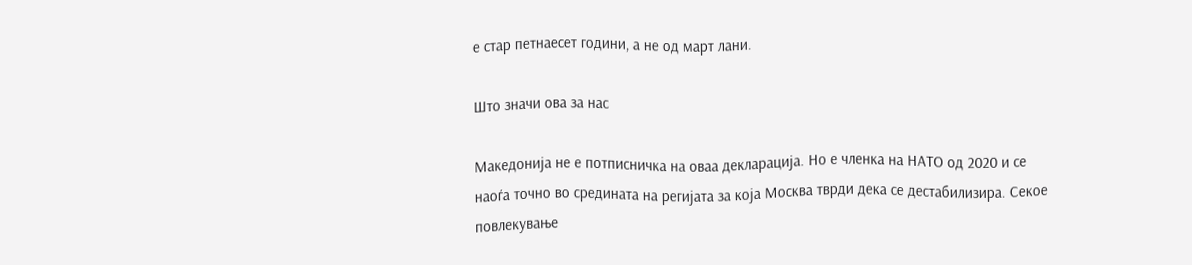е стар петнаесет години, а не од март лани.

Што значи ова за нас

Македонија не е потписничка на оваа декларација. Но е членка на НАТО од 2020 и се наоѓа точно во средината на регијата за која Москва тврди дека се дестабилизира. Секое повлекување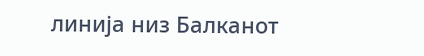линија низ Балканот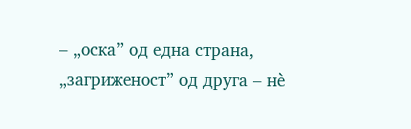– „оска” од една страна, „загриженост” од друга – нè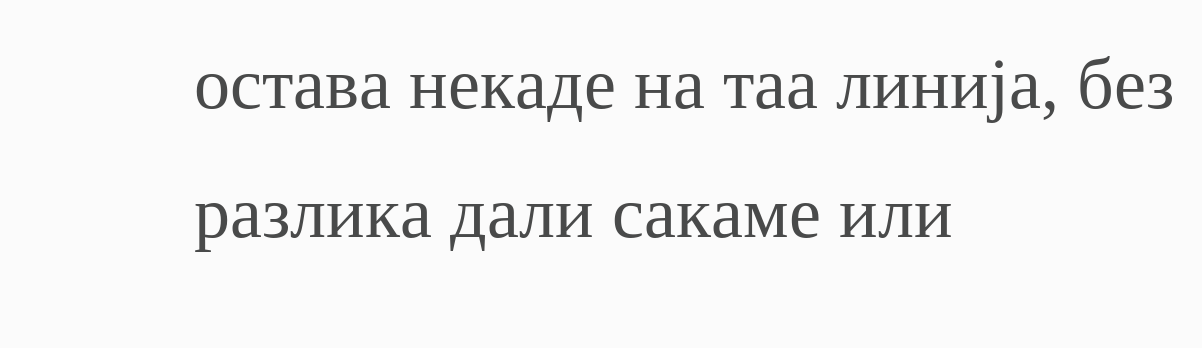остава некаде на таа линија, без разлика дали сакаме или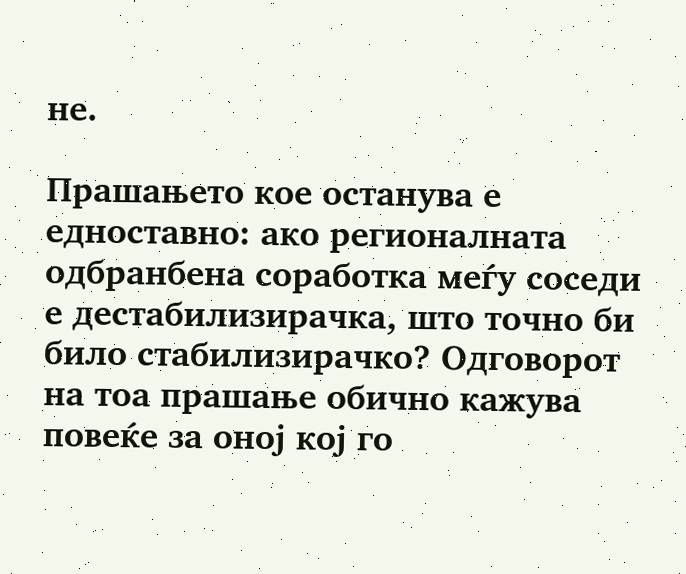не.

Прашањето кое останува е едноставно: ако регионалната одбранбена соработка меѓу соседи е дестабилизирачка, што точно би било стабилизирачко? Одговорот на тоа прашање обично кажува повеќе за оној кој го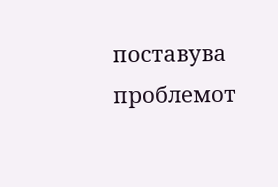поставува проблемот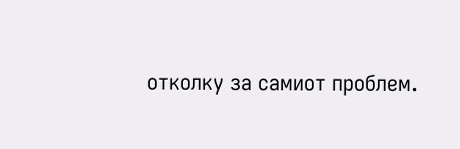отколку за самиот проблем.